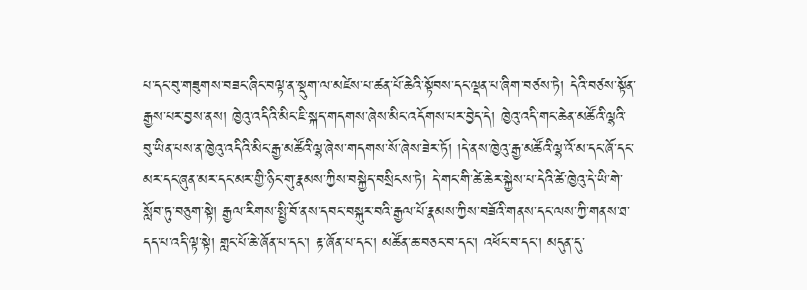པ་དང་བུ་གཟུགས་བཟང་ཞིང་བལྟ་ན་སྡུག་ལ་མཛེས་པ་ཚན་པོ་ཆེའི་སྟོབས་དང་ལྡན་པ་ཞིག་བཙས་ཏེ། དེའི་བཙས་སྟོན་རྒྱས་པར་བྱས་ནས། ཁྱེའུ་འདིའི་མིང་ཇི་སྐད་གདགས་ཞེས་མིང་འདོགས་པར་བྱེད་དེ། ཁྱེའུ་འདི་གང་ཆེན་མཚོའི་ལྷའི་བུ་ཡིན་པས་ན་ཁྱེའུ་འདིའི་མིང་རྒྱ་མཚོའི་ལྷ་ཞེས་གདགས་སོ་ཞེས་ཟེར་ཏོ། །དེ་ནས་ཁྱེའུ་རྒྱ་མཚོའི་ལྷ་འོ་མ་དང་ཞོ་དང་མར་དང་ཞུན་མར་དང་མར་གྱི་ཉིང་གུ་རྣམས་ཀྱིས་བསྐྱེད་བསྲིངས་ཏེ། དེ་གང་གི་ཚེ་ཆེར་སྐྱེས་པ་དེའི་ཚེ་ཁྱེའུ་དེ་ཡི་གེ་སློབ་ཏུ་བཅུག་སྟེ། རྒྱལ་རིགས་སྤྱི་བོ་ནས་དབང་བསྐུར་བའི་རྒྱལ་པོ་རྣམས་ཀྱིས་བཟོའི་གནས་དང་ལས་ཀྱི་གནས་ཐ་དད་པ་འདི་ལྟ་སྟེ། གླང་པོ་ཆེ་ཞོན་པ་དང་། རྟ་ཞོན་པ་དང་། མཚོན་ཆ་བཅང་བ་དང་། འཕོང་བ་དང་། མདུན་དུ་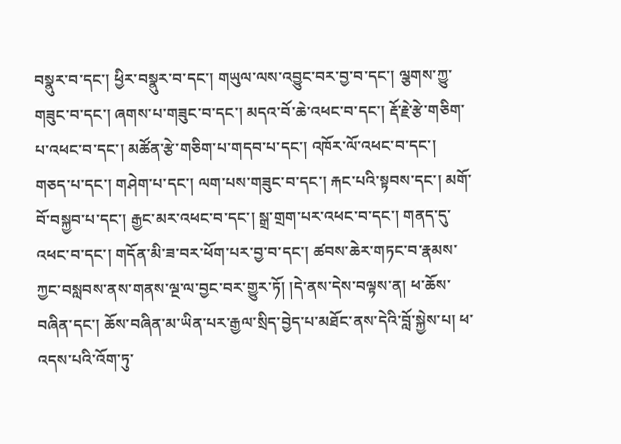བསྣུར་བ་དང་། ཕྱིར་བསྣུར་བ་དང་། གཡུལ་ལས་འབྱུང་བར་བྱ་བ་དང་། ལྕགས་ཀྱུ་གཟུང་བ་དང་། ཞགས་པ་གཟུང་བ་དང་། མདའ་བོ་ཆེ་འཕང་བ་དང་། རྡོ་རྗེ་རྩེ་གཅིག་པ་འཕང་བ་དང་། མཚོན་རྩེ་གཅིག་པ་གདབ་པ་དང་། འཁོར་ལོ་འཕང་བ་དང་། གཅད་པ་དང་། གཤེག་པ་དང་། ལག་པས་གཟུང་བ་དང་། རྐང་པའི་སྟབས་དང་། མགོ་བོ་བསྐྱབ་པ་དང་། རྒྱང་མར་འཕང་བ་དང་། སྒྲ་གྲག་པར་འཕང་བ་དང་། གནད་དུ་འཕང་བ་དང་། གདོན་མི་ཟ་བར་ཕོག་པར་བྱ་བ་དང་། ཚབས་ཆེར་གཏང་བ་རྣམས་ཀྱང་བསླབས་ནས་གནས་ལྔ་ལ་བྱང་བར་གྱུར་ཏོ། །དེ་ནས་དེས་བལྟས་ན། ཕ་ཆོས་བཞིན་དང་། ཆོས་བཞིན་མ་ཡིན་པར་རྒྱལ་སྲིད་བྱེད་པ་མཐོང་ནས་དེའི་བློ་སྐྱེས་པ། ཕ་འདས་པའི་འོག་ཏུ་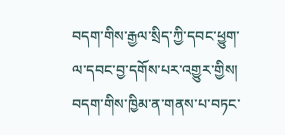བདག་གིས་རྒྱལ་སྲིད་ཀྱི་དབང་ཕྱུག་ལ་དབང་བྱ་དགོས་པར་འགྱུར་གྱིས། བདག་གིས་ཁྱིམ་ན་གནས་པ་བཏང་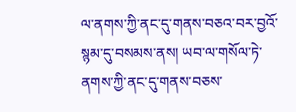ལ་ནགས་ཀྱི་ནང་དུ་གནས་བཅའ་བར་བྱའོ་སྙམ་དུ་བསམས་ནས། ཡབ་ལ་གསོལ་ཏེ་ནགས་ཀྱི་ནང་དུ་གནས་བཅས་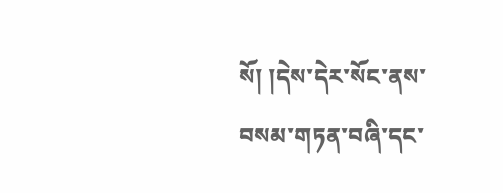སོ། །དེས་དེར་སོང་ནས་བསམ་གཏན་བཞི་དང་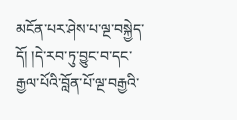མངོན་པར་ཤེས་པ་ལྔ་བསྐྱེད་དོ། །དེ་རབ་ཏུ་བྱུང་བ་དང་རྒྱལ་པོའི་བློན་པོ་ལྔ་བརྒྱའི་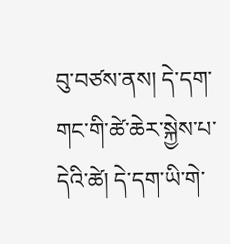བུ་བཙས་ནས། དེ་དག་གང་གི་ཚེ་ཆེར་སྐྱེས་པ་དེའི་ཚེ། དེ་དག་ཡི་གེ་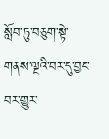སློབ་ཏུ་བཅུག་སྟེ་གནས་ལྔའི་བར་དུ་བྱང་བར་གྱུར་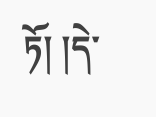ཏོ། །དེ་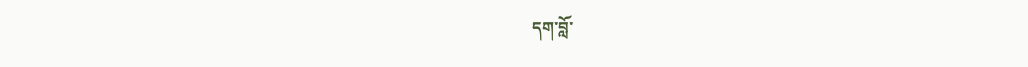དག་བློ་